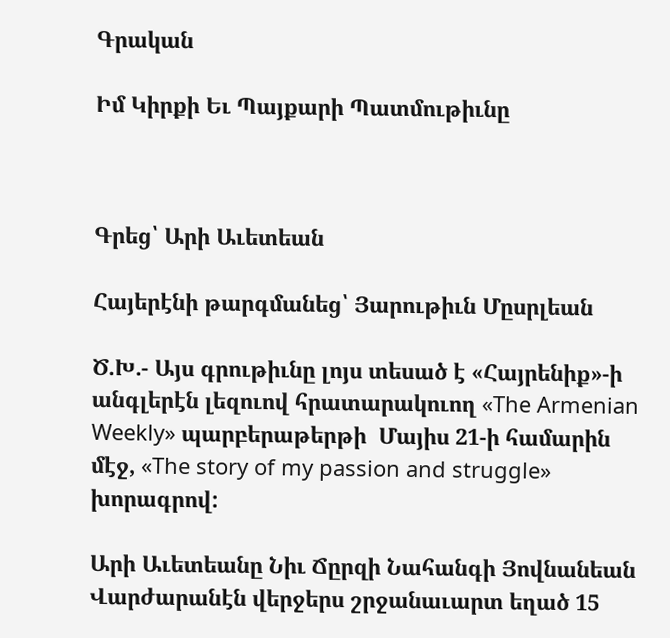Գրական

Իմ Կիրքի Եւ Պայքարի Պատմութիւնը



Գրեց՝ Արի Աւետեան

Հայերէնի թարգմանեց՝ Յարութիւն Մըսրլեան

Ծ.Խ.- Այս գրութիւնը լոյս տեսած է «Հայրենիք»-ի անգլերէն լեզուով հրատարակուող «The Armenian Weekly» պարբերաթերթի  Մայիս 21-ի համարին մէջ, «The story of my passion and struggle» խորագրով:

Արի Աւետեանը Նիւ Ճըրզի Նահանգի Յովնանեան Վարժարանէն վերջերս շրջանաւարտ եղած 15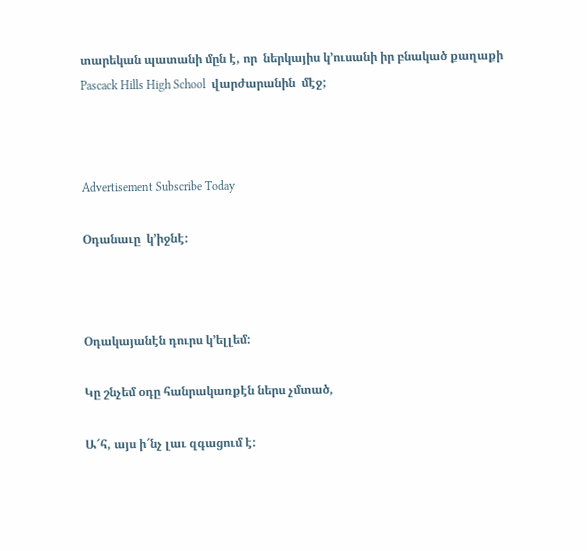տարեկան պատանի մըն է, որ  ներկայիս կ’ուսանի իր բնակած քաղաքի Pascack Hills High School  վարժարանին  մէջ;



Advertisement Subscribe Today

Օդանաւը  կ’իջնէ:



Օդակայանէն դուրս կ’ելլեմ:

Կը շնչեմ օդը հանրակառքէն ներս չմտած,

Ա՜հ, այս ի՜նչ լաւ զգացում է: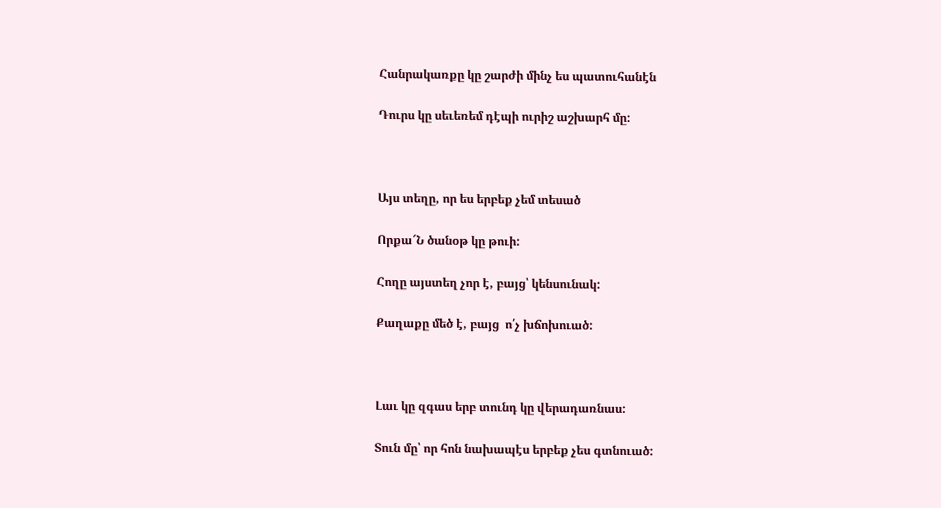Հանրակառքը կը շարժի մինչ ես պատուհանէն

Դուրս կը սեւեռեմ դէպի ուրիշ աշխարհ մը:



Այս տեղը, որ ես երբեք չեմ տեսած

Որքա՜Ն ծանօթ կը թուի:

Հողը այստեղ չոր է, բայց՝ կենսունակ:

Քաղաքը մեծ է, բայց  ո՛չ խճոխուած:



Լաւ կը զգաս երբ տունդ կը վերադառնաս:

Տուն մը՝ որ հոն նախապէս երբեք չես գտնուած: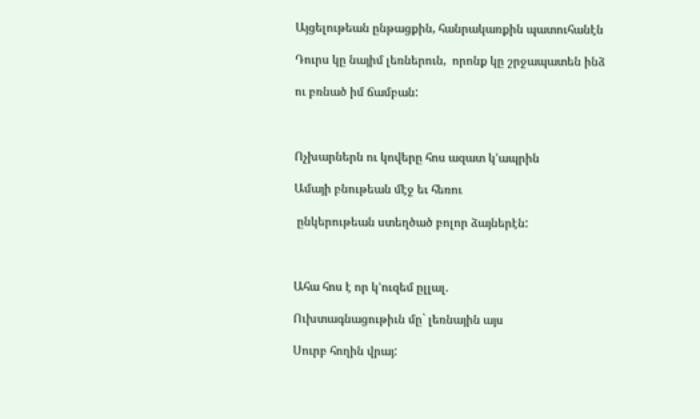Այցելութեան ընթացքին, հանրակառքին պատուհանէն

Դուրս կը նայիմ լեռներուն,  որոնք կը շրջապատեն ինձ

ու բռնած իմ ճամբան:



Ոչխարներն ու կովերը հոս ազատ կ’ապրին

Ամայի բնութեան մէջ եւ հեռու

 ընկերութեան ստեղծած բոլոր ձայներէն:



Ահա հոս է որ կ’ուզեմ ըլլալ.

Ուխտագնացութիւն մը` լեռնային այս

Սուրբ հողին վրայ: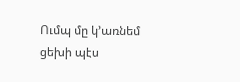Ումպ մը կ’առնեմ ցեխի պէս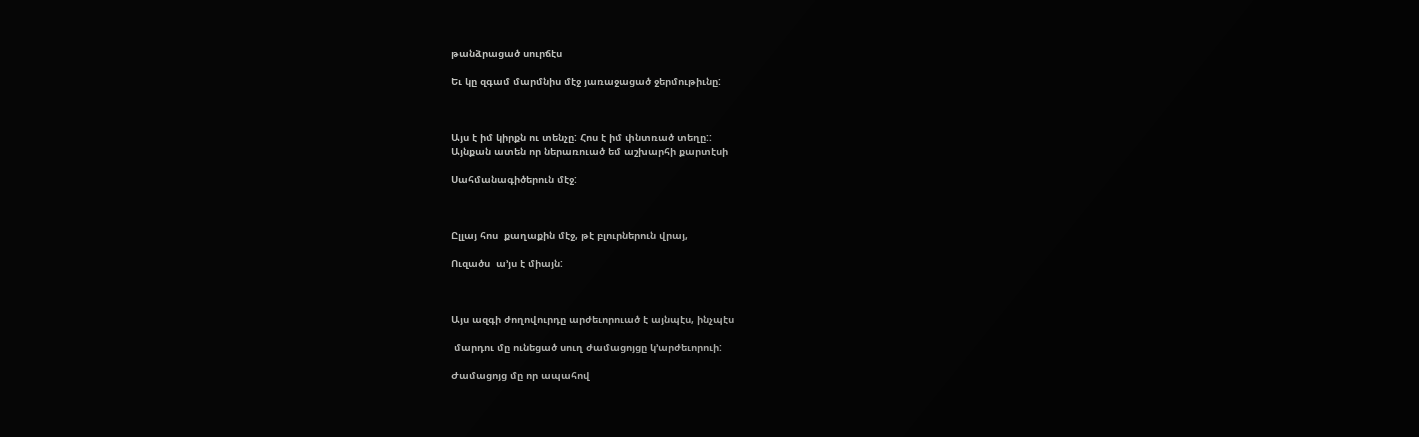թանձրացած սուրճէս

Եւ կը զգամ մարմնիս մէջ յառաջացած ջերմութիւնը:



Այս է իմ կիրքն ու տենչը: Հոս է իմ փնտռած տեղը::
Այնքան ատեն որ ներառուած եմ աշխարհի քարտէսի

Սահմանագիծերուն մէջ:



Ըլլայ հոս  քաղաքին մէջ, թէ բլուրներուն վրայ,

Ուզածս  ա’յս է միայն:



Այս ազգի ժողովուրդը արժեւորուած է այնպէս, ինչպէս

 մարդու մը ունեցած սուղ ժամացոյցը կ’արժեւորուի:

Ժամացոյց մը որ ապահով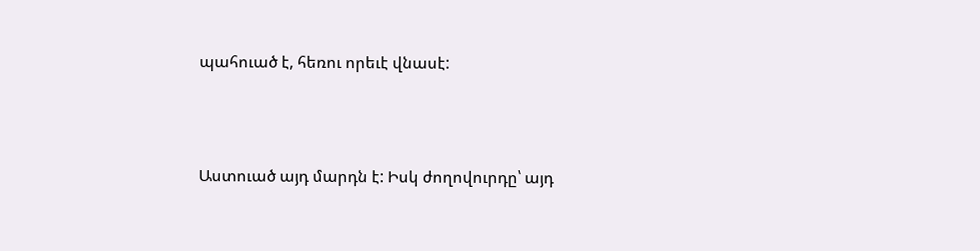պահուած է, հեռու որեւէ վնասէ:



Աստուած այդ մարդն է: Իսկ ժողովուրդը՝ այդ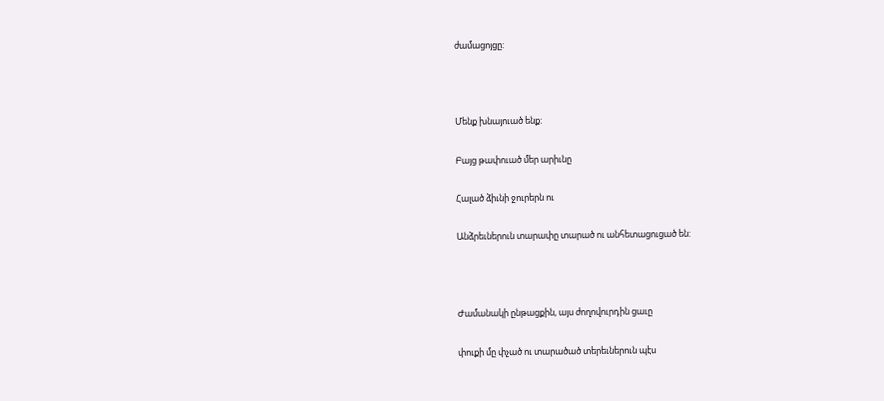ժամացոյցը:



Մենք խնայուած ենք:

Բայց թափուած մեր արիւնը

Հալած ձիւնի ջուրերն ու

Անձրեւներուն տարափը տարած ու անհետացուցած են:



Ժամանակի ընթացքին, այս ժողովուրդին ցաւը

փուքի մը փչած ու տարածած տերեւներուն պէս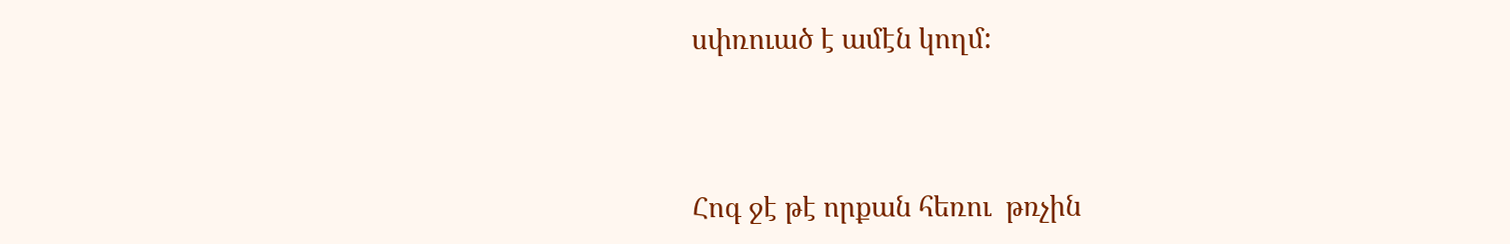սփռուած է ամէն կողմ:



Հոգ ջէ թէ որքան հեռու  թռչին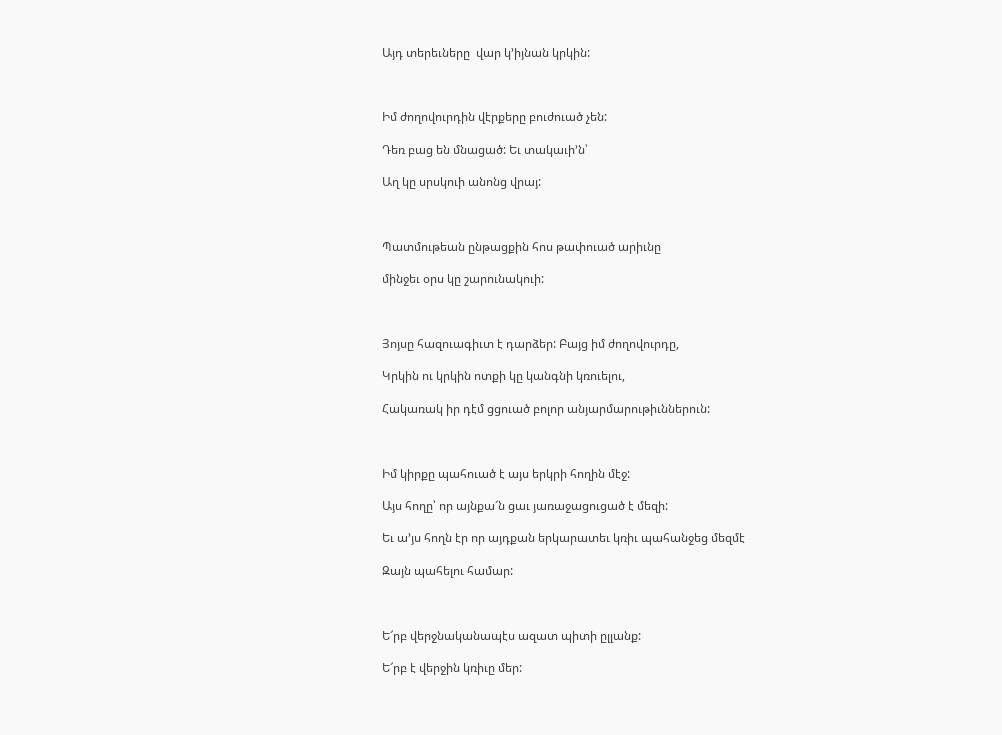Այդ տերեւները  վար կ’իյնան կրկին:



Իմ ժողովուրդին վէրքերը բուժուած չեն:

Դեռ բաց են մնացած: Եւ տակաւի’ն՝

Աղ կը սրսկուի անոնց վրայ:



Պատմութեան ընթացքին հոս թափուած արիւնը

մինջեւ օրս կը շարունակուի:



Յոյսը հազուագիւտ է դարձեր: Բայց իմ ժողովուրդը,

Կրկին ու կրկին ոտքի կը կանգնի կռուելու,

Հակառակ իր դէմ ցցուած բոլոր անյարմարութիւններուն:



Իմ կիրքը պահուած է այս երկրի հողին մէջ:

Այս հողը՝ որ այնքա՜ն ցաւ յառաջացուցած է մեզի:

Եւ ա’յս հողն էր որ այդքան երկարատեւ կռիւ պահանջեց մեզմէ

Զայն պահելու համար:



Ե՜րբ վերջնականապէս ազատ պիտի ըլլանք:

Ե՜րբ է վերջին կռիւը մեր: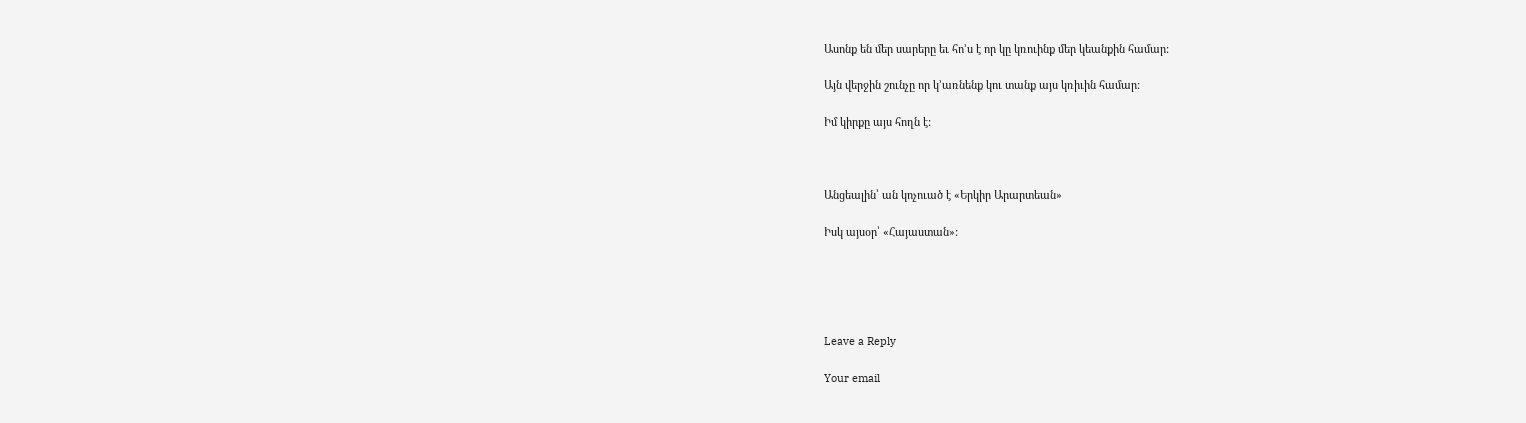Ասոնք են մեր սարերը եւ հո’ս է որ կը կռուինք մեր կեանքին համար:

Այն վերջին շունչը որ կ’առնենք կու տանք այս կռիւին համար:

Իմ կիրքը այս հողն է:



Անցեալին՝ ան կոչուած է «Երկիր Արարտեան»

Իսկ այսօր՝ «Հայաստան»:





Leave a Reply

Your email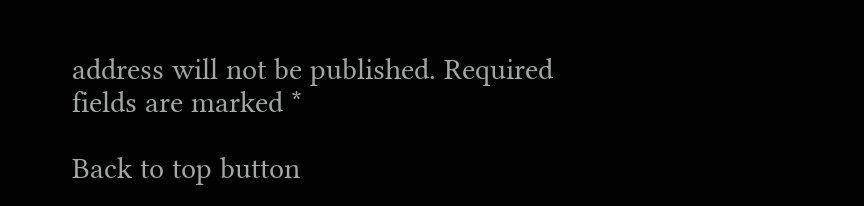address will not be published. Required fields are marked *

Back to top button